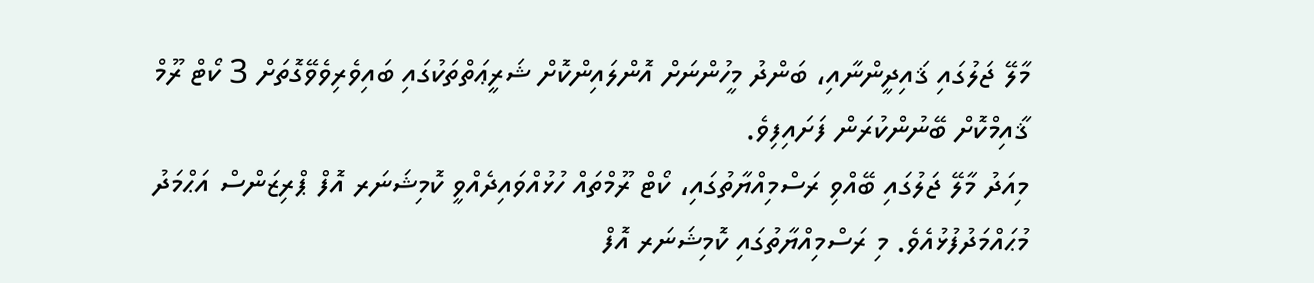މާލޭ ޖަލުގައި ޤައިދީންނާއި، ބަންދު މީހުންނަށް އޮންލައިންކޮށް ޝަރީޢަތްތަކުގައި ބައިވެރިވެވޭގޮތަށް 3 ކޯޓް ރޫމް ޤާއިމްކޮށް ބޭނުންކުރަން ފަށައިފިވެ.
މިއަދު މާލޭ ޖަލުގައި ބޭއްވި ރަސްމިއްޔާތުގައި، ކޯޓް ރޫމްތައް ހުޅުއްވައިދެއްވީ ކޮމިޝަނަރ އޮފް ޕްރިޒަންސް އަޙްމަދު މުޙައްމަދުފުޅުއެވެ. މި ރަސްމިއްޔާތުގައި ކޮމިޝަނަރ އޮފް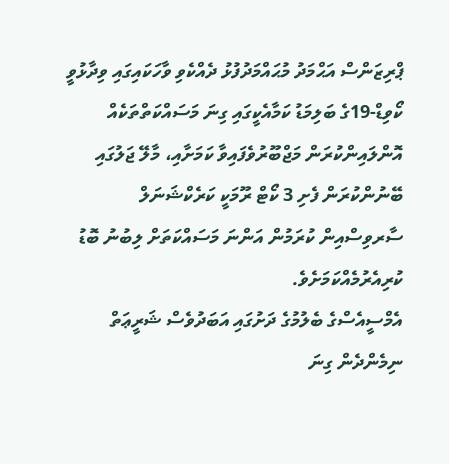ޕްރިޒަންސް އަޙްމަދު މުޙައްމަދުފުޅު ދެއްކެވި ވާހަކައިގައި ވިދާޅުވީ ކޯވިޑް-19ގެ ބަލިމަޑު ކަމާއެކީގައި ގިނަ މަސައްކަތްތަކެއް އޮންލައިންކުރަން މަޖްބޫރުވެފައިވާ ކަމަށާއި، މާލޭ ޖަލުގައި ބޭނުންކުރަން ފެށި 3 ކޯޓް ރޫމަކީ ކަރެކްޝަނަލް ސާރވިސްއިން ކުރަމުން އަންނަ މަސައްކަތަށް ލިބުނު ބޮޑު ކުރިއެރުމެއްކަމަށެވެ.
އެމްސީއެސްގެ ބެލުމުގެ ދަށުގައި އަބަދުވެސް ޝަރީޢަތް ނިމެންދެން ގިނަ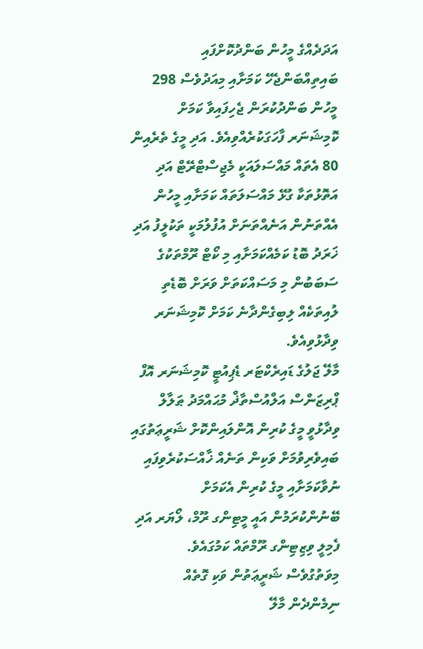އަދަދެއްގެ މީހުން ބަންދުކޮށްފައި ބައިތިއްބަންޖެހޭ ކަމަށާއި މިއަދުވެސް 298 މީހުން ބަންދުކުރަން ޖެހިފައިވާ ކަމަށް ކޮމިޝަނަރ ފާހަގަކުރެއްވިއެވެ. އަދި މީގެ ތެރެއިން 80 އެތައް މައްސަލައަކީ މެޖިސްޓްރޭޓް އަދި އަތޮޅުތަކާ ގުޅޭ މައްސަލަތައް ކަމަށާއި މީހުން އެއްތަނުން އަނެއްތަނަށް އުފުލުމަކީ ތަކުލީފު އަދި ޚަރަދު ބޮޑު ކަމެއްކަމަށާއި މި ކޯޓް ރޫމްތަކުގެ ސަބަބުން މި މަސައްކަތަށް ވަރަށް ބޮޑެތި ލުއިތަކެއް ލިބިގެންދާނެ ކަމަށް ކޮމިޝަނަރ ވިދާޅުވިއެވެ.
މާލޭ ޖަލުގެ ޑައިރެކްޓަރ ޑެޕިއުޓީ ކޮމިޝަނަރ އޮފް ޕްރިޒަންސް އަލްއުސްތާޛް މުޙައްމަދު ޠަލާލް ވިދާޅުވީ މީގެ ކުރިން އޮންލައިންކޮށް ޝަރީޢަތުގައި ބައިވެރިވުމަށް ވަކިން ތަނެއް ޚާއްސަކުރެވިފައި ނުވާކަމަށާއި މީގެ ކުރިން އެކަމަށް ބޭނުންކުރަމުން އައީ މީޓިންގ ރޫމް، ލޯޔަރ އަދި ފެމިލީ ވިޒިޓިންގ ރޫމްތައް ކަމުގައެވެ.
މިވަތުގުވެސް ޝަރީޢަތުން ވަކި ގޮތެއް ނިމެންދެން މާލޭ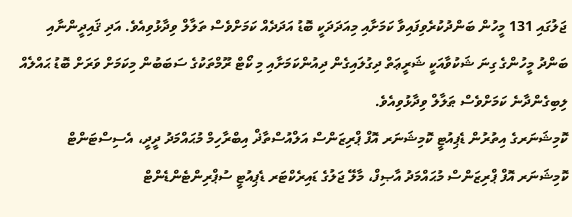ޖަލުގައި 131 މީހުން ބަންދުކުރެވިފައިވާ ކަމަށާއި މިއަދަދަކީ ބޮޑު އަދަދެއް ކަމަށްވެސް ތަލާލް ވިދާޅުވިއެވެ. އަދި ޤައިދީންނާއި ބަންދު މީހުންގެ ގިނަ ޝަކުވާއަކީ ޝަރީޢަތް ދިގުލައިގެން ދިއުންކަމަށާއި މި ކޯޓް ރޫމްތަކުގެ ސަބަބުން މިކަމަށް ވަރަށް ބޮޑު ޙައްލެއް ލިބިގެންދާނެ ކަމަށްވެސް ޠަލާލް ވިދާޅުވިއެވެ.
ކޮމިޝަނަރގެ އިތުރުން ޑެޕިއުޓީ ކޮމިޝަނަރ އޮފް ޕްރިޒަންސް އަލްއުސްތާޛް އިބްރާހިމް މުޙައްމަދު ދީދީ، އެސިސްޓަންޓް ކޮމިޝަނަރ އޮފް ޕްރިޒަންސް މުޙައްމަދު އާޞިފް، މާލޭ ޖަލުގެ ޑައިރެކްޓަރ ޑެޕިއުޓީ ސުޕްރިންޓެންޑެންޓް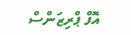އޮފް ޕްރިޒަންސް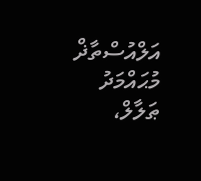އަލްއުސްތާޛް މުޙައްމަދު ޠަލާލް،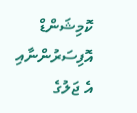ކޮމިޝަންޑް އޮފިސަރުންނާއި އެ ޖަލުގެ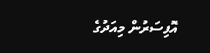އޮފިސަރުން މިއަދުގެ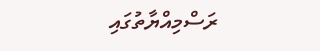ރަސްމިއްޔާތުގައި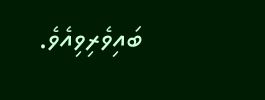ބައިވެރިވިއެވެ.